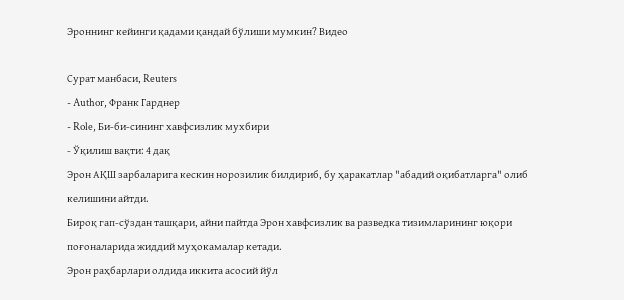Эроннинг кейинги қадами қандай бўлиши мумкин? Видео

Сурат манбаси, Reuters
- Author, Франк Гарднер
- Role, Би-би-сининг хавфсизлик мухбири
- Ўқилиш вақти: 4 дақ
Эрон АҚШ зарбаларига кескин норозилик билдириб, бу ҳаракатлар "абадий оқибатларга" олиб келишини айтди.
Бироқ гап-сўздан ташқари, айни пайтда Эрон хавфсизлик ва разведка тизимларининг юқори поғоналарида жиддий муҳокамалар кетади.
Эрон раҳбарлари олдида иккита асосий йўл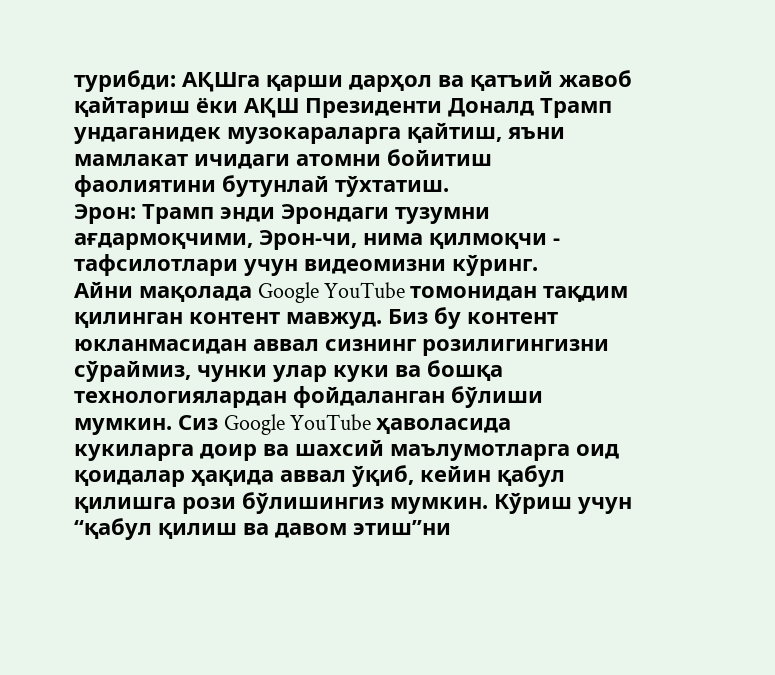турибди: АҚШга қарши дарҳол ва қатъий жавоб қайтариш ёки АҚШ Президенти Доналд Трамп ундаганидек музокараларга қайтиш, яъни мамлакат ичидаги атомни бойитиш фаолиятини бутунлай тўхтатиш.
Эрон: Трамп энди Эрондаги тузумни ағдармоқчими, Эрон-чи, нима қилмоқчи - тафсилотлари учун видеомизни кўринг.
Айни мақолада Google YouTube томонидан тақдим қилинган контент мавжуд. Биз бу контент юкланмасидан аввал сизнинг розилигингизни сўраймиз, чунки улар куки ва бошқа технологиялардан фойдаланган бўлиши мумкин. Сиз Google YouTube ҳаволасида кукиларга доир ва шахсий маълумотларга оид қоидалар ҳақида аввал ўқиб, кейин қабул қилишга рози бўлишингиз мумкин. Кўриш учун “қабул қилиш ва давом этиш”ни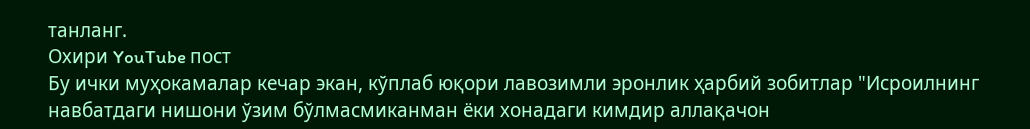танланг.
Охири YouTube пост
Бу ички муҳокамалар кечар экан, кўплаб юқори лавозимли эронлик ҳарбий зобитлар "Исроилнинг навбатдаги нишони ўзим бўлмасмиканман ёки хонадаги кимдир аллақачон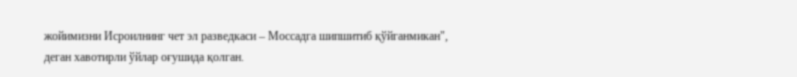жойимизни Исроилнинг чет эл разведкаси – Моссадга шипшитиб қўйганмикан", деган хавотирли ўйлар оғушида қолган.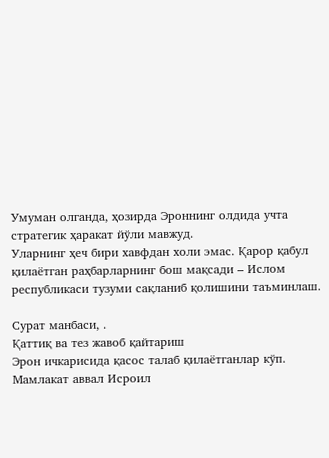Умуман олганда, ҳозирда Эроннинг олдида учта стратегик ҳаракат йўли мавжуд.
Уларнинг ҳеч бири хавфдан холи эмас. Қарор қабул қилаётган раҳбарларнинг бош мақсади – Ислом республикаси тузуми сақланиб қолишини таъминлаш.

Сурат манбаси, .
Қаттиқ ва тез жавоб қайтариш
Эрон ичкарисида қасос талаб қилаётганлар кўп. Мамлакат аввал Исроил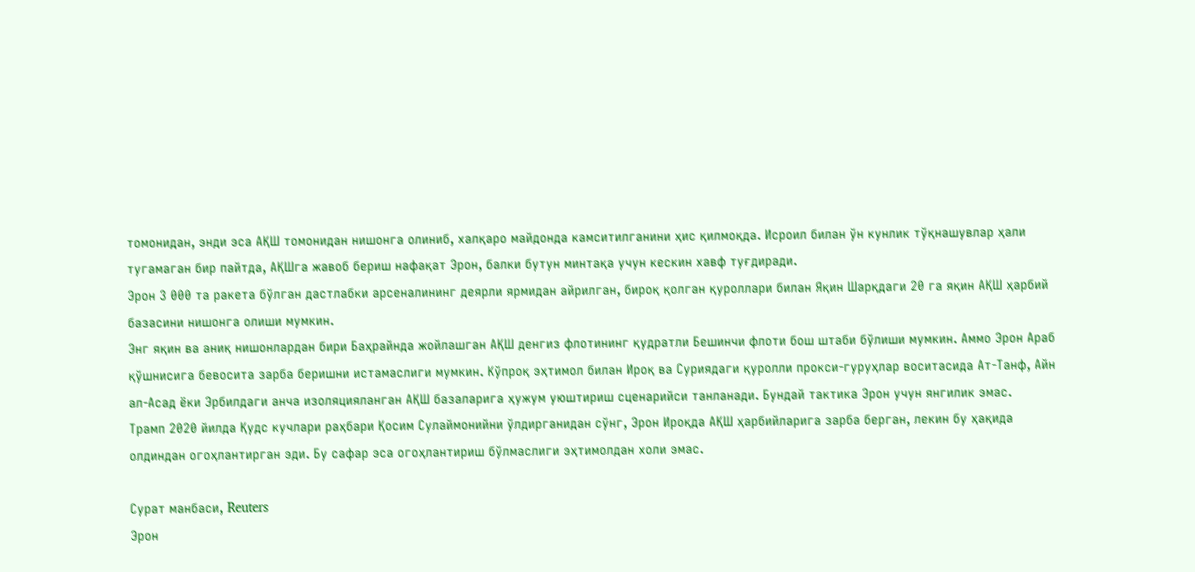томонидан, энди эса АҚШ томонидан нишонга олиниб, халқаро майдонда камситилганини ҳис қилмоқда. Исроил билан ўн кунлик тўқнашувлар ҳали тугамаган бир пайтда, АҚШга жавоб бериш нафақат Эрон, балки бутун минтақа учун кескин хавф туғдиради.
Эрон 3 000 та ракета бўлган дастлабки арсеналининг деярли ярмидан айрилган, бироқ қолган қуроллари билан Яқин Шарқдаги 20 га яқин АҚШ ҳарбий базасини нишонга олиши мумкин.
Энг яқин ва аниқ нишонлардан бири Баҳрайнда жойлашган АҚШ денгиз флотининг қудратли Бешинчи флоти бош штаби бўлиши мумкин. Аммо Эрон Араб қўшнисига бевосита зарба беришни истамаслиги мумкин. Кўпроқ эҳтимол билан Ироқ ва Суриядаги қуролли прокси-гуруҳлар воситасида Ат-Танф, Айн ал-Асад ёки Эрбилдаги анча изоляцияланган АҚШ базаларига ҳужум уюштириш сценарийси танланади. Бундай тактика Эрон учун янгилик эмас.
Трамп 2020 йилда Қудс кучлари раҳбари Қосим Сулаймонийни ўлдирганидан сўнг, Эрон Ироқда АҚШ ҳарбийларига зарба берган, лекин бу ҳақида олдиндан огоҳлантирган эди. Бу сафар эса огоҳлантириш бўлмаслиги эҳтимолдан холи эмас.

Сурат манбаси, Reuters
Эрон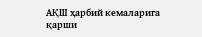АҚШ ҳарбий кемаларига қарши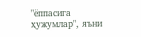"ёппасига ҳужумлар", яъни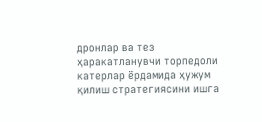дронлар ва тез ҳаракатланувчи торпедоли катерлар ёрдамида ҳужум қилиш стратегиясини ишга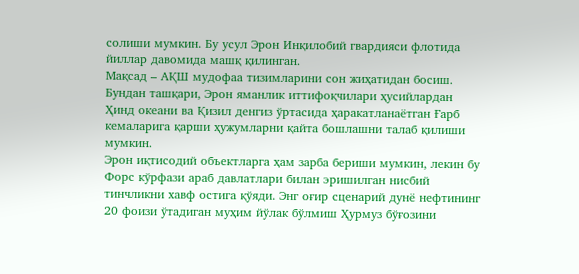солиши мумкин. Бу усул Эрон Инқилобий гвардияси флотида йиллар давомида машқ қилинган.
Мақсад – АҚШ мудофаа тизимларини сон жиҳатидан босиш. Бундан ташқари, Эрон яманлик иттифоқчилари ҳусийлардан Ҳинд океани ва Қизил денгиз ўртасида ҳаракатланаётган Ғарб кемаларига қарши ҳужумларни қайта бошлашни талаб қилиши мумкин.
Эрон иқтисодий объектларга ҳам зарба бериши мумкин, лекин бу Форс кўрфази араб давлатлари билан эришилган нисбий тинчликни хавф остига қўяди. Энг оғир сценарий дунё нефтининг 20 фоизи ўтадиган муҳим йўлак бўлмиш Ҳурмуз бўғозини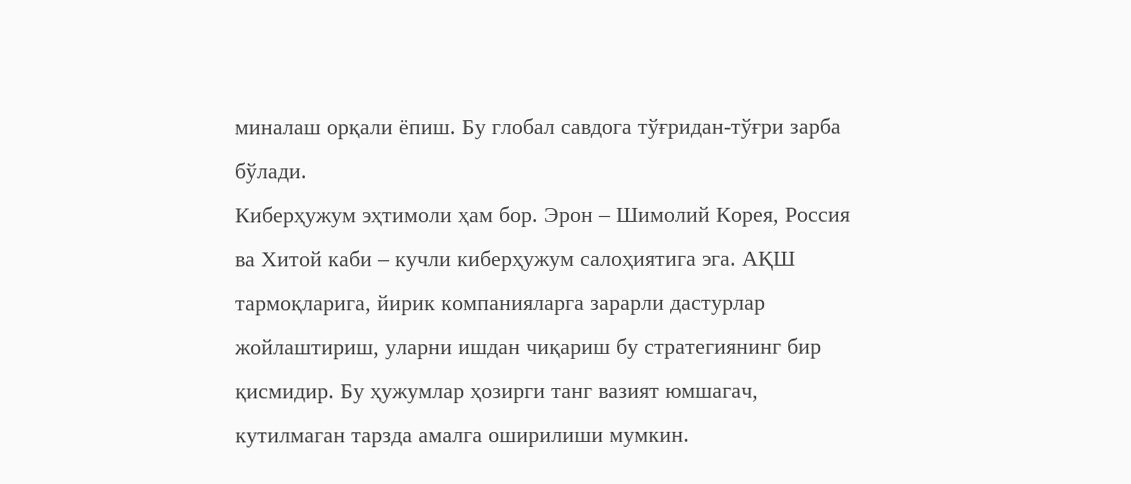миналаш орқали ёпиш. Бу глобал савдога тўғридан-тўғри зарба бўлади.
Киберҳужум эҳтимоли ҳам бор. Эрон – Шимолий Корея, Россия ва Хитой каби – кучли киберҳужум салоҳиятига эга. АҚШ тармоқларига, йирик компанияларга зарарли дастурлар жойлаштириш, уларни ишдан чиқариш бу стратегиянинг бир қисмидир. Бу ҳужумлар ҳозирги танг вазият юмшагач, кутилмаган тарзда амалга оширилиши мумкин.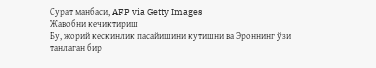Сурат манбаси, AFP via Getty Images
Жавобни кечиктириш
Бу, жорий кескинлик пасайишини кутишни ва Эроннинг ўзи танлаган бир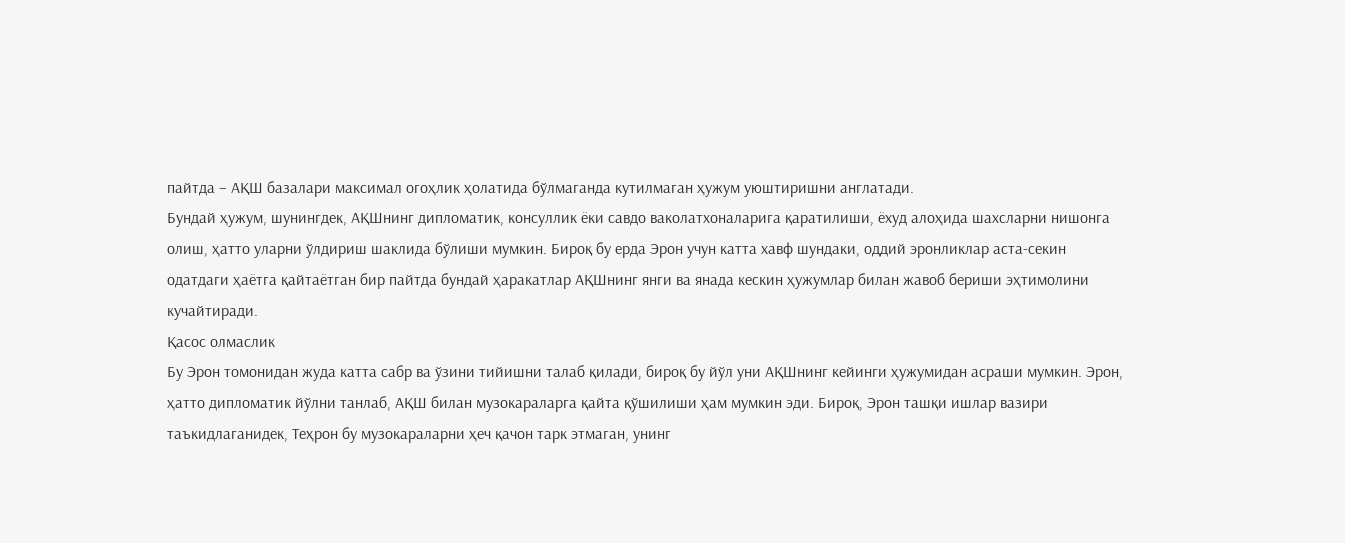пайтда – АҚШ базалари максимал огоҳлик ҳолатида бўлмаганда кутилмаган ҳужум уюштиришни англатади.
Бундай ҳужум, шунингдек, АҚШнинг дипломатик, консуллик ёки савдо ваколатхоналарига қаратилиши, ёхуд алоҳида шахсларни нишонга олиш, ҳатто уларни ўлдириш шаклида бўлиши мумкин. Бироқ бу ерда Эрон учун катта хавф шундаки, оддий эронликлар аста-секин одатдаги ҳаётга қайтаётган бир пайтда бундай ҳаракатлар АҚШнинг янги ва янада кескин ҳужумлар билан жавоб бериши эҳтимолини кучайтиради.
Қасос олмаслик
Бу Эрон томонидан жуда катта сабр ва ўзини тийишни талаб қилади, бироқ бу йўл уни АҚШнинг кейинги ҳужумидан асраши мумкин. Эрон, ҳатто дипломатик йўлни танлаб, АҚШ билан музокараларга қайта қўшилиши ҳам мумкин эди. Бироқ, Эрон ташқи ишлар вазири таъкидлаганидек, Теҳрон бу музокараларни ҳеч қачон тарк этмаган, унинг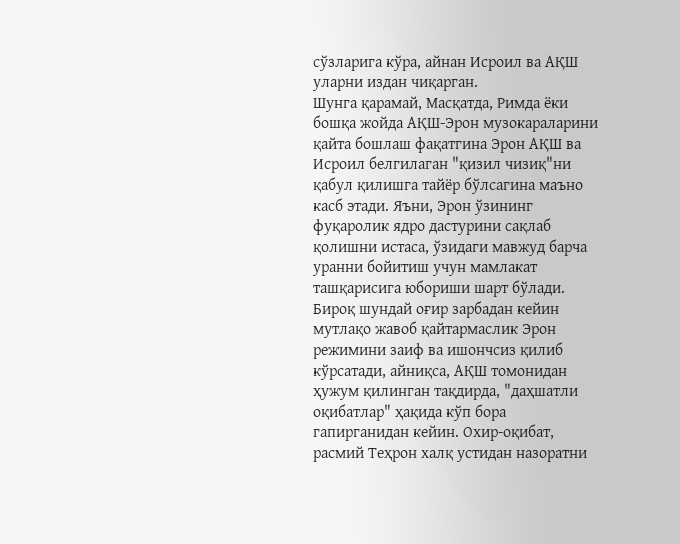сўзларига кўра, айнан Исроил ва АҚШ уларни издан чиқарган.
Шунга қарамай, Масқатда, Римда ёки бошқа жойда АҚШ-Эрон музокараларини қайта бошлаш фақатгина Эрон АҚШ ва Исроил белгилаган "қизил чизиқ"ни қабул қилишга тайёр бўлсагина маъно касб этади. Яъни, Эрон ўзининг фуқаролик ядро дастурини сақлаб қолишни истаса, ўзидаги мавжуд барча уранни бойитиш учун мамлакат ташқарисига юбориши шарт бўлади.
Бироқ шундай оғир зарбадан кейин мутлақо жавоб қайтармаслик Эрон режимини заиф ва ишончсиз қилиб кўрсатади, айниқса, АҚШ томонидан ҳужум қилинган тақдирда, "даҳшатли оқибатлар" ҳақида кўп бора гапирганидан кейин. Охир-оқибат, расмий Теҳрон халқ устидан назоратни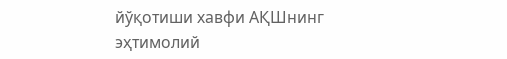йўқотиши хавфи АҚШнинг эҳтимолий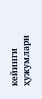кейинги ҳужумлари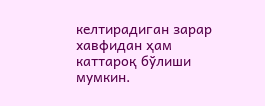келтирадиган зарар хавфидан ҳам каттароқ бўлиши мумкин.